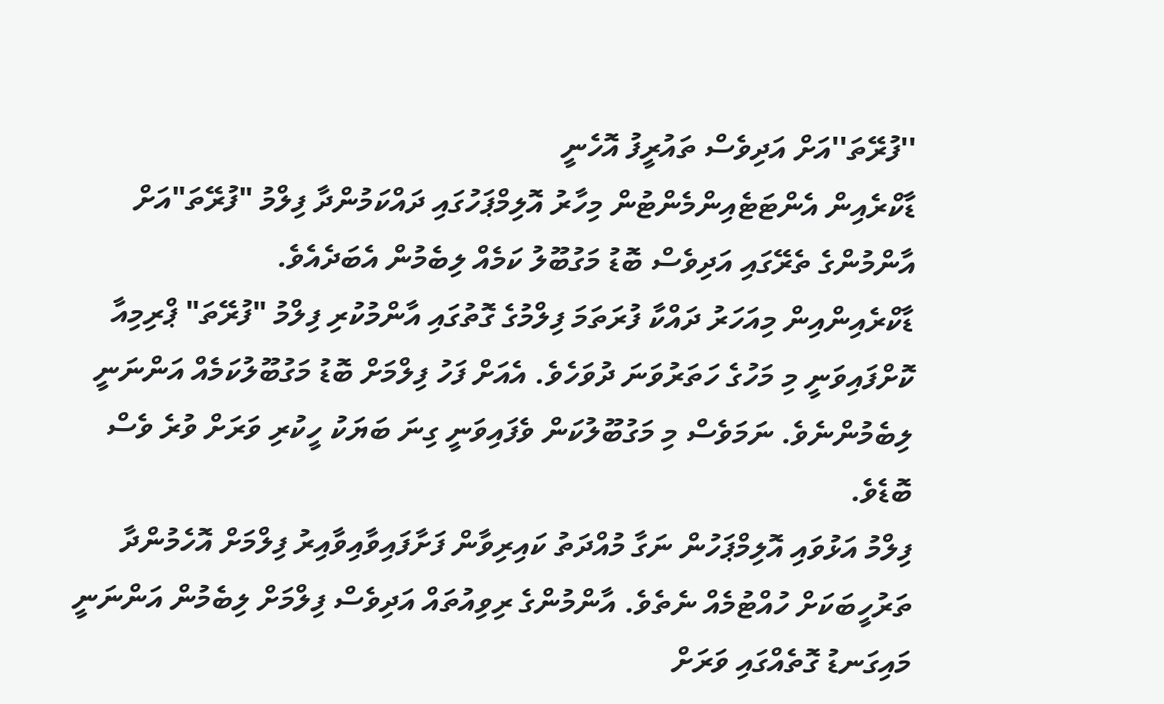''ފުރޭތަ''އަށް އަދިވެސް ތައުރީފު އޮހެނީ
ޑާކްރެއިން އެންޓަޓެއިންމެންޓުން މިހާރު އޮލިމްޕަހުގައި ދައްކަމުންދާ ފިލްމު "ފުރޭތަ"އަށް އާންމުންގެ ތެރޭގައި އަދިވެސް ބޮޑު މަގުބޫލު ކަމެއް ލިބެމުން އެބަދެއެވެ.
ޑާކްރެއިންއިން މިއަހަރު ދައްކާ ފުރަތަމަ ފިލްމުގެ ގޮތުގައި އާންމުކުރި ފިލްމު "ފުރޭތަ" ޕްރިމިއާ ކޮށްފައިވަނީ މި މަހުގެ ހަތަރުވަނަ ދުވަހެވެ. އެއަށް ފަހު ފިލްމަށް ބޮޑު މަގުބޫލުކަމެއް އަންނަނީ ލިބެމުންނެވެ. ނަމަވެސް މި މަގުބޫލުކަން ވެފައިވަނީ ގިނަ ބަޔަކު ހީކުރި ވަރަށް ވުރެ ވެސް ބޮޑެވެ.
ފިލްމު އަޅުވައި އޮލިމްޕަހުން ނަގާ މުއްދަތު ކައިރިވާން ފަށާފައިވާއިވާއިރު ފިލްމަށް އޮހެމުންދާ ތަރުހީބަކަށް ހުއްޓުމެއް ނެތެވެ. އާންމުންގެ ރިވިއުތައް އަދިވެސް ފިލްމަށް ލިބެމުން އަންނަނީ މައިގަނޑު ގޮތެއްގައި ވަރަށް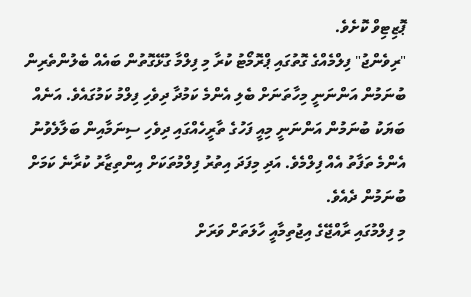ޕޮޒިޓިވް ކޮށެވެ.
"ރިވެންޖު" ފިލްމެއްގެ ގޮތުގައި ޕްރޮމޯޓު ކުރާ މި ފިލްމާ ގުޅޭގޮތުން ބައެއް ބެލުންތެރިން ބުނަމުން އަންނަނީ މިހާތަނަށް ބެލި އެންމެ ކަމުދާ ދިވެހި ފިލްމު ކަމުގައެވެ. އަނެއް ބަޔަކު ބުނަމުން އަންނަނީ މިއީ ފަހުގެ ތާރީހެއްގައި ދިވެހި ސިނަމާއިން ބަލާލެވުނު އެންމެ ތަފާތު އެއް ފިލްމެވެ. އަދި މިފަދަ އިތުރު ފިލްމުތަކަށް އިންތިޒާރު ކުރާނެ ކަމަށް ބުނަމުން ދެއެވެ.
މި ފިލްމުގައި ރާއްޖޭގެ އިޖުތިމާއީ ހާލަތަށް ވަރަށް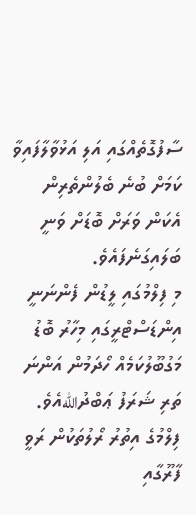ސާފުގޮތެއްގައި އަލި އަޅުވާލާފައިވާ ކަމަށް ބުނެ ބެލުންތެރިން އެކަން ވަރަށް ބޮޑަށް ވަނީ ބަލައިގަނެފައެވެ.
މި ފިލްމުގައި ލީޑުން ފެންނަނީ އިންޑަސްޓްރީގައި މިހާރު ބޮޑު މަގުބޫލުކަމެއް ހޯދަމުން އަންނަ ތަރި ޝަރަފު ޢަބްދުاللهއެވެ. ފިލްމުގެ އިތުރު ރޯލުތަކުން ރަވީ ފާރޫގާއި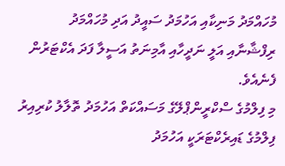މުހައްމަދު މަނިކާއި އަހުމަދު ސައީދު އަދި މުހައްމަދު ރިފްޝާނާއި އަލީ ނަދީހާއި އާމިނަތު އަސީލާ ފަދަ އެކްޓަރުން ފެނެއެވެ.
މި ފިލްމުގެ ސްކްރީންޕްލޭގެ މަސައްކަތް އަހުމަދު ތޮލާލު ކުރިއިރު ފިލްމުގެ ޑައިރެކްޓަރަކީ އަހުމަދު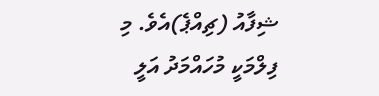ޝިފާއު (ޗިއްޕެ)އެވެ. މި ފިލްމަކީ މުހައްމަދު އަލީ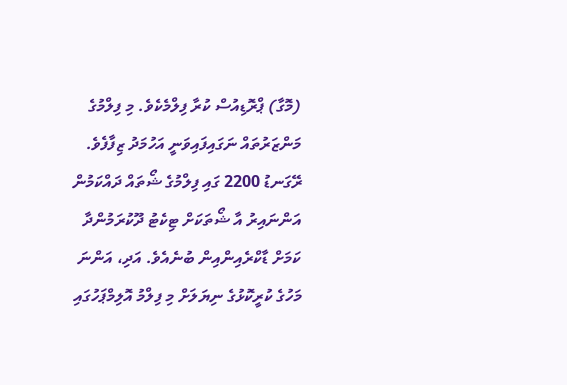(މޮގާ) ޕްރޮޑިއުސް ކުރާ ފިލްމެކެވެ. މި ފިލްމުގެ މަންޒަރުތައް ނަގައިފައިވަނީ އަހުމަދު ޒިފާފެވެ.
ރޭގަނޑު 2200 ގައި ފިލްމުގެ ޝޯތައް ދައްކަމުން އަންނައިރު އާ ޝޯތަކަށް ޓިކެޓު ދޫކުރަމުންދާ ކަމަށް ޑާކްރެއިންއިން ބުނެއެވެ. އަދި، އަންނަ މަހުގެ ކުރީކޮޅުގެ ނިޔަލަށް މި ފިލްމު އޮލިމްޕަހުގައި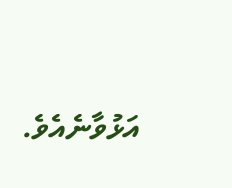އަޅުވާނެއެވެ.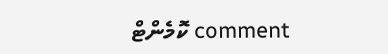comment ކޮމެންޓް